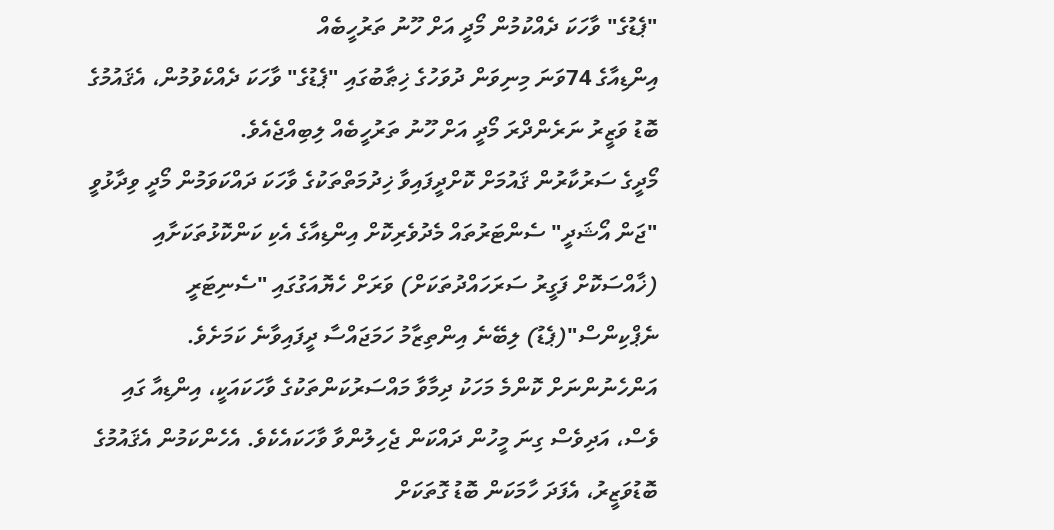"ޕެޑުގެ" ވާހަކަ ދެއްކުމުން މޯދީ އަށް ހޫނު ތަރުހީބެއް
އިންޑިއާގެ 74ވަނަ މިނިވަން ދުވަހުގެ ޚިޠާބުގައި "ޕެޑުގެ" ވާހަކަ ދެއްކެވުމުން، އެޤައުމުގެ ބޮޑު ވަޒީރު ނަރެންދްރަ މޯދީ އަށް ހޫނު ތަރުހީބެއް ލިބިއްޖެއެވެ.
މޯދީގެ ސަރުކާރުން ޤައުމަށް ކޮށްދީފައިވާ ޚިދުމަތްތަކުގެ ވާހަކަ ދައްކަވަމުން މޯދީ ވިދާޅުވީ "ޖަން އޯޝަދީ" ސެންޓަރުތައް މެދުވެރިކޮށް އިންޑިއާގެ އެކި ކަންކޮޅުތަކަށާއި (ޚާއްސަކޮށް ފަގީރު ސަރަހައްދުތަކަށް) ވަރަށް ހެޔޮއަގުގައި "ސެނިޓަރީ ނެޕްކިންސް"(ޕެޑު) ލިބޭނެ އިންތިޒާމު ހަމަޖައްސާ ދީފައިވާނެ ކަމަށެވެ.
އަންހެނުންނަށް ކޮންމެ މަހަކު ދިމާވާ މައްސަރުކަންތަކުގެ ވާހަކައަކީ، އިންޑިއާ ގައި ވެސް، އަދިވެސް ގިނަ މީހުން ދައްކަން ޖެހިލުންވާ ވާހަކައެކެވެ. އެހެންކަމުން އެޤައުމުގެ ބޮޑުވަޒީރު، އެފަދަ ހާމަކަން ބޮޑު ގޮތަކަށް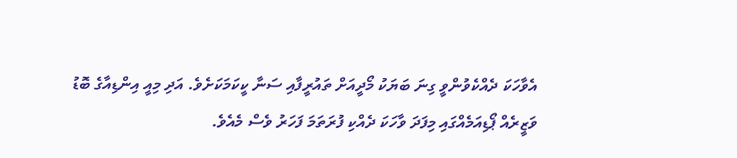އެވާހަކަ ދެއްކެވުންވީ ގިނަ ބަޔަކު މޯދީއަށް ތައުރީފާއި ސަނާ ކީކަމަކަށެވެ. އަދި މިއީ އިންޑިއާގެ ބޮޑު ވަޒީރެއް ޕޯޑިއަމެއްގައި މިފަދަ ވާހަކަ ދެއްކި ފުރަތަމަ ފަހަރު ވެސް މެއެވެ.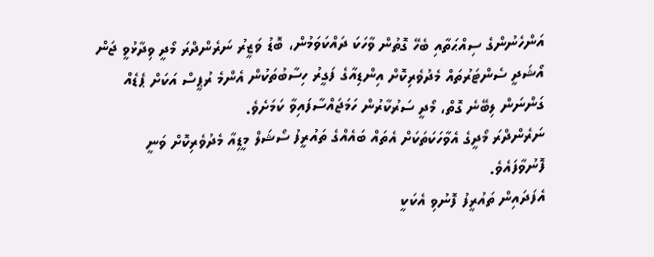އަންހެނުންގެ ސިއްޙަތާއި ބެހޭ ގޮތުން ވާހަކަ ދައްކަވަމުން، ބޮޑު ވަޒީރު ނަރެންދްރަ މޯދީ ވިދާޅުވީ ޖަން އޯޝަދީ ސެންޓަރުތައް މެދުވެރިކޮށް އިންޑިއާގެ ފަގީރު ހިސާބުތަކުން އެންމެ ރުޕީސް އަކަށް ޕެޑެއް ގަންނަން ލިބޭނެ ގޮތް، މޯދީ ސަރުކާރުން ހަމަޖައްސާފައިވާ ކަމަށެވެ.
ނަރެންދްރަ މޯދީގެ އެވާހަކަތަކަށް އެތައް ބައެއްގެ ތައުރީފު ސޯޝަލް މީޑިއާ މެދުވެރިކޮށް ވަނީ ފޮނުވާފައެވެ.
އެފަދައިން ތައުރީފު ފޮނުވި އެކަކީ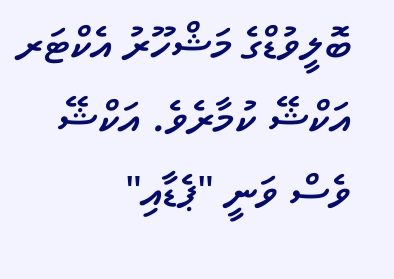ބޮލީވުޑްގެ މަޝްހޫރު އެކްޓަރ އަކްޝޭ ކުމާރެވެ. އަކްޝޭ ވެސް ވަނީ "ޕެޑާއި"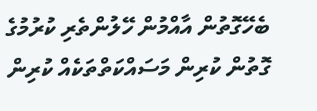ބެހޭގޮތުން އާއްމުން ހޭލުންތެރި ކުރުމުގެ ގޮތުން ކުރިން މަސައްކަތްތަކެއް ކުރިން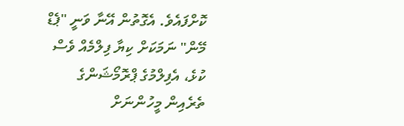ކޮށްފައެވެ. އެގޮތުން އޭނާ ވަނީ "ޕެޑް މޭން" ނަމަކަށް ކިޔާ ފިލްމެއް ވެސް ކުޅެ، އެފިލްމުގެ ޕްރޮމޯޝަންގެ ތެރެއިން މީހުންނަށް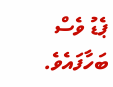ޕެޑު ވެސް ބަހާފައެވެ.